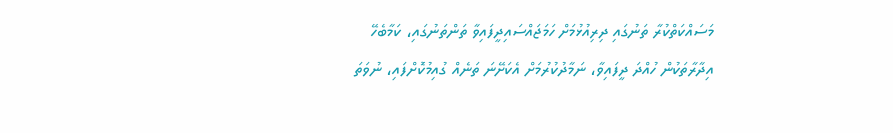މަސައްކަތްކުރާ ތަނުގައި ދިރިއުޅުމަށް ހަމަޖައްސައިދީފައިވާ ތަންތަނުގައި، ކަމާބެހޭ އިދާރާތަކުން ހުއްދަ ދީފައިވާ، ނަމާދުކުރުމަށް އެކަށޭނަ ތަނެއް ގުއިމުކޮށްފައި، ނުވަތަ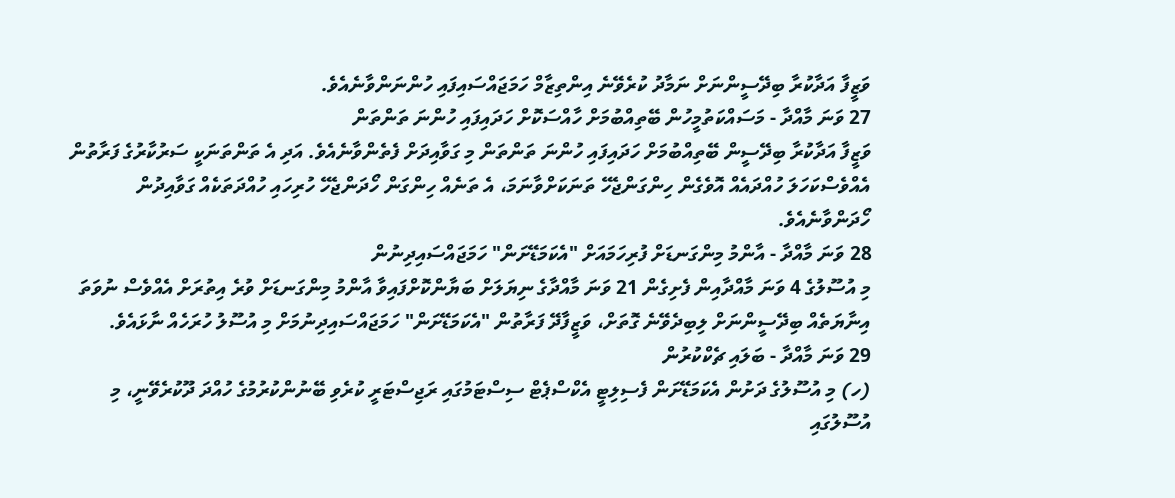ވަޒީފާ އަދާކުރާ ބިދޭސީންނަށް ނަމާދު ކުރެވޭނެ އިންތިޒާމް ހަމަޖައްސައިފައި ހުންނަންވާނެއެވެ.
27 ވަނަ މާއްދާ - މަސައްކަތުމީހުން ބޭތިއްބުމަށް ހާއްސަކޮށް ހަދައިފައި ހުންނަ ތަންތަން
ވަޒީފާ އަދާކުރާ ބިދޭސީން ބޭތިއްބުމަށް ހަދައިފައި ހުންނަ ތަންތަން މި ގަވާއިދަށް ފެތެންވާނެއެވެ. އަދި އެ ތަންތަނަކީ ސަރުކާރުގެ ފަރާތުން އެއްވެސްކަހަލަ ހުއްދައެއް އޮވެގެން ހިންގަންޖެހޭ ތަނަކަށްވާނަމަ، އެ ތަނެއް ހިންގަން ހޯދަންޖެހޭ ހުރިހައި ހުއްދަތަކެއް ގަވާއިދުން ހޯދަންވާނެއެވެ.
28 ވަނަ މާއްދާ - އާންމު މިންގަނޑަށް ފުރިހަމައަށް "އެކަމަޑޭށަން" ހަމަޖައްސައިދިނުން
މި އުސޫލުގެ 4 ވަނަ މާއްދާއިން ފެށިގެން 21 ވަނަ މާއްދާގެ ނިޔަލަށް ބަޔާންކޮށްފައިވާ އާންމު މިންގަނޑަށް ވުރެ އިތުރަށް އެއްވެސް ނުވަތަ އިނާޔަތެއް ބިދޭސީންނަށް ލިބިދެވޭނެ ގޮތަށް، ވަޒީފާދޭ ފަރާތުން "އެކަމަޑޭށަން" ހަމަޖައްސައިދިނުމަށް މި އުސޫލު ހުރަހެއް ނާޅައެވެ.
29 ވަނަ މާއްދާ - ބަލައި ޗެކްކުރުން
(ހ) މި އުސޫލުގެ ދަށުން އެކަމަޑޭށަން ފެސިލިޓީ އެކްސްޕެޓް ސިސްޓަމުގައި ރަޖިސްޓަރީ ކުރެވި ބޭނުންކުރުމުގެ ހުއްދަ ދޫކުރެވޭނީ، މި އުސޫލުގައި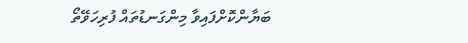ބަޔާންކޮށްފައިވާ މިންގަނޑުތައް ފުރިހަވޭތޯ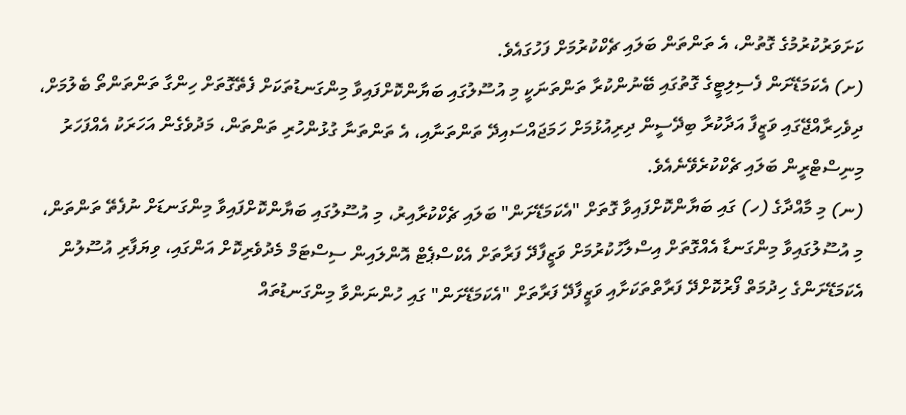ކަށަވަރުކުރުމުގެ ގޮތުން، އެ ތަންތަން ބަލައި ޗެކްކުރުމަށް ފަހުގައެވެ.
(ށ) އެކަމަޑޭށަން ފެސިލިޓީގެ ގޮތުގައި ބޭނުންކުރާ ތަންތަނަކީ މި އުސޫލުގައި ބަޔާންކޮށްފައިވާ މިންގަނޑުތަކަށް ފެތޭގޮތަށް ހިންގާ ތަންތަންތޯ ބެލުމަށް، ދިވެހިރާއްޖޭގައި ވަޒީފާ އަދާކުރާ ބިދޭސީން ދިރިއުޅުމަށް ހަމަޖައްސައިދޭ ތަންތަނާއި، އެ ތަންތަނާ ގުޅުންހުރި ތަންތަން، މަދުވެގެން އަހަރަކު އެއްފަހަރު މިނިސްޓްރީން ބަލައި ޗެކްކުރެވޭނެއެވެ.
(ނ) މި މާއްދާގެ (ހ) ގައި ބަޔާންކޮށްފައިވާ ގޮތަށް "އެކަމަޑޭށަން" ބަލައި ޗެކްކުރާއިރު، މި އުސޫލުގައި ބަޔާންކޮށްފައިވާ މިންގަނޑަށް ނުފެތޭ ތަންތަން، މި އުސޫލުގައިވާ މިންގަނޑާ އެއްގޮތަށް އިސްލާހުކުރުމަށް ވަޒީފާދޭ ފަރާތަށް އެކްސްޕެޓް އޮންލައިން ސިސްޓަމް މެދުވެރިކޮށް އަންގައި، ވިޔަފާރި އުސޫލުން އެކަމަޑޭށަންގެ ހިދުމަތް ފޯރުކޮށްދޭ ފަރާތްތަކަށާއި ވަޒީފާދޭ ފަރާތަށް "އެކަމަޑޭށަން" ގައި ހުންނަންވާ މިންގަނޑުތައް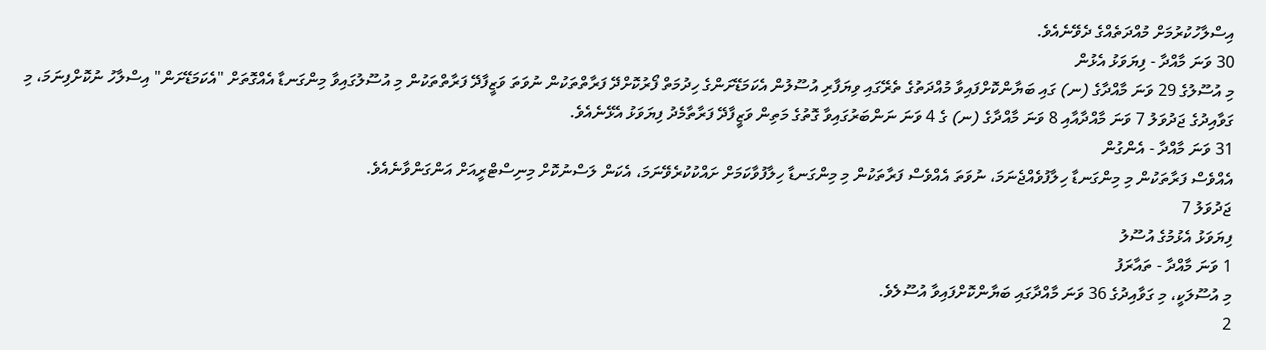އިސްލާހުކުރުމަށް މުއްދަތެއްގެ ދެވޭނެއެވެ.
30 ވަނަ މާއްދާ - ފިޔަވަޅު އެޅުން
މި އުސޫލުގެ 29 ވަނަ މާއްދާގެ (ނ) ގައި ބަޔާންކޮށްފައިވާ މުއްދަތުގެ ތެރޭގައި ވިޔަފާރި އުސޫލުން އެކަމަޑޭށަންގެ ހިދުމަތް ފޯރުކޮށްދޭ ފަރާތްތަކުން ނުވަތަ ވަޒީފާދޭ ފަރާތްތަކުން މި އުސޫލުގައިވާ މިންގަނޑާ އެއްގޮތަށް "އެކަމަޑޭށަން" އިސްލާހު ނުކޮށްފިނަމަ، މި ގަވާއިދުގެ ޖަދުވަލު 7 ވަނަ މާއްދާއާއި 8 ވަނަ މާއްދާގެ (ނ) ގެ 4 ވަނަ ނަންބަރުގައިވާ ގޮތުގެ މަތިން ވަޒީފާދޭ ފަރާތާމެދު ފިޔަވަޅު އެޅޭނެއެވެ.
31 ވަނަ މާއްދާ - އެންގުން
އެއްވެސް ފަރާތަކުން މި މިންގަނޑާ ހިލާފުވެއްޖެނަމަ، ނުވަތަ އެއްވެސް ފަރާތަކުން މި މިންގަނޑާ ހިލާފުވާކަމަށް ށައްކުކުރެވޭނަމަ، އެކަން ލަސްނުކޮށް މިނިސްޓްރީއަށް އަންގަންވާނެއެވެ.
ޖަދުވަލު 7
ފިޔަވަޅު އެޅުމުގެ އުސޫލު
1 ވަނަ މާއްދާ - ތައާރަފު
މި އުސޫލަކީ، މި ގަވާއިދުގެ 36 ވަނަ މާއްދާގައި ބަޔާންކޮށްފައިވާ އުސޫލެވެ.
2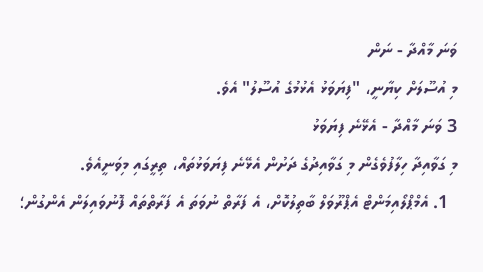ވަނަ މާއްދާ - ނަން
މި އުސޫލަށް ކިޔާނީ، "ފިޔަވަޅު އެޅުމުގެ އުސޫލު" އެވެ.
3 ވަނަ މާއްދާ - އެޅޭނެ ފިޔަވަޅު
މި ގަވާއިދާ ހިލާފުވެގެން މި ގަވާއިދުގެ ދަށުން އެޅޭނެ ފިޔަވަޅުތައް، ތިރީގައި މިވަނީއެވެ.
  1. އެމްޕްލޯއިމަންޓް އެޕްރޫވަލް ބާތިލުކޮށް، އެ ފަރާތް ނުވަތަ އެ ފަރާތްތައް ފޮނުވައިލަން އެންގުން؛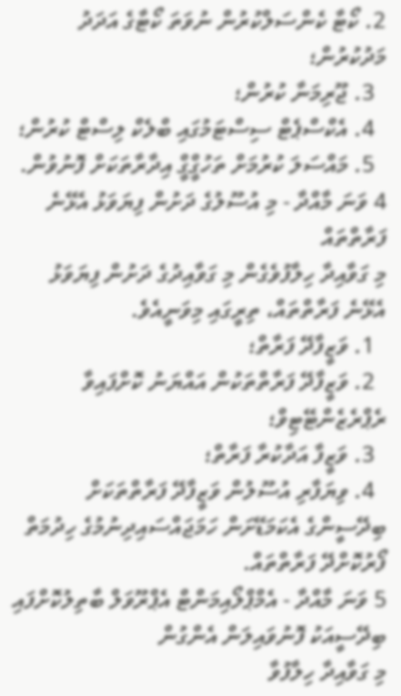2. ކޯޓާ ކެންސަލްކުރުން ނުވަތަ ކޯޓާގެ އަދަދު މަދުކުރުން؛
  3. ޖޫރިމަނާ ކުރުން؛
  4. އެކްސްޕެޓް ސިސްޓަމުގައި ބްލެކް ލިސްޓް ކުރުން؛
  5. މައްސަލަ ކުރުމަށް ތަހުގްީގްީ އިދާރާތަކަށް ފޮނުވުން.
4 ވަނަ މާއްދާ - މި އުސޫލުގެ ދަށުން ފިޔަވަޅު އެޅޭނެ ފަރާތްތައް
މި ގަވާއިދާ ހިލާފުވެގެން މި ގަވާއިދުގެ ދަށުން ފިޔަވަޅު އެޅޭނެ ފަރާތްތައް، ތިރީގައި މިވަނީއެވެ.
  1. ވަޒީފާދޭ ފަރާތް؛
  2. ވަޒީފާދޭ ފަރާތްތަކުން އައްޔަނު ކޮށްފައިވާ ރެޕްރެޒެންޓޭޓިވް؛
  3. ވަޒީފާ އަދާކުރާ ފަރާތް؛
  4. ވިޔަފާރި އުސޫލުން ވަޒީފާދޭ ފަރާތްތަކަށް ބިދޭސީންގެ އެކަމަޑޭށަން ހަމަޖައްސައިދިނުމުގެ ހިދުމަތް ފޯރުކޮށްދޭ ފަރާތްތައް.
5 ވަނަ މާއްދާ - އެމްޕްލޯއިމަންޓް އެޕްރޫވަލް ބާތިލުކޮށްފައި ބިދޭސީއަކު ފޮނުވައިލަން އެންގުން
މި ގަވާއިދާ ހިލާފުވާ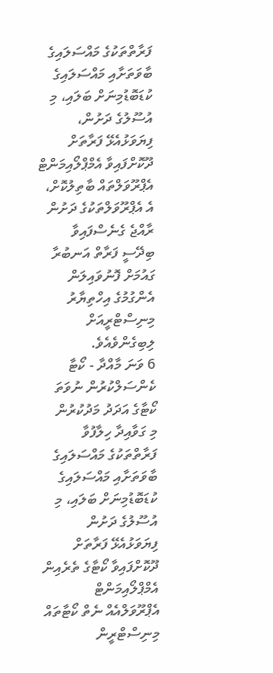ފަރާތްތަކުގެ މައްސަލައިގެ ބާވަތަށާއި މައްސަލައިގެ ކުޑަބޮޑުމިނަށް ބަލައި، މި އުސޫލުގެ ދަށުން، ފިޔަވަޅުއެޅޭ ފަރާތަށް ދޫކޮށްފައިވާ އެމްޕްލޯއިމަންޓް އެޕްރޫވަލްތައް ބާތިލުކޮށް، އެ އެޕްރޫވަލްތަކުގެ ދަށުން ރާއްޖެ ގެނެސްފައިވާ ބިދޭސީ ފަރާތް އަނބުރާ ގައުމަށް ފޮނުވައިލަން އެންގުމުގެ އިހްތިޔާރު މިނިސްޓްރީއަށް ލިބިގެންވެއެވެ.
6 ވަނަ މާއްދާ - ކޯޓާ ކެންސަލްކުރުން ނުވަތަ ކޯޓާގެ އަދަދު މަދުކުރުން
މި ގަވާއިދާ ހިލާފުވާ ފަރާތްތަކުގެ މައްސަލައިގެ ބާވަތަށާއި މައްސަލައިގެ ކުޑަބޮޑުމިނަށް ބަލައި، މި އުސޫލުގެ ދަށުން ފިޔަވަޅުއެޅޭ ފަރާތަށް ދޫކޮށްފައިވާ ކޯޓާގެ ތެރެއިން އެމްޕްލޯއިމަންޓް އެޕްރޫވަލްއެއް ނެތް ކޯޓާތައް މިނިސްޓްރީން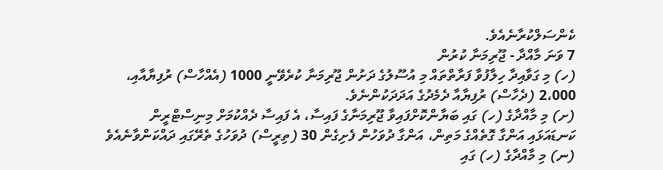ކެންސަލްކުރާނެއެވެ.
7 ވަނަ މާއްދާ - ޖޫރިމަނާ ކުރުން
(ހ) މި ގަވާއިދާ ހިލާފުވާ ފަރާތްތައް މި އުސޫލުގެ ދަށުން ޖޫރިމަނާ ކުރެވޭނީ 1000 (އެއްހާސް) ރުފިޔާއާއި، 2،000 (ދެހާސް) ރުފިޔާއާ ދެމެދުގެ އަދަދަކުންނެވެ.
(ށ) މި މާއްދާގެ (ހ) ގައި ބަޔާންކޮށްފައިވާ ޖޫރިމަނާގެ ފައިސާ، އެ ފައިސާ ދެއްކުމަށް މިނިސްޓްރީން ކަނޑައަޅައި އަންގާ ގޮތެއްގެ މަތިން، އަންގާ ދުވަހުން ފެށިގެން 30 (ތިރީސް) ދުވަހުގެ ތެރޭގައި ދައްކަންވާނެއެވެ
(ނ) މި މާއްދާގެ (ހ) ގައި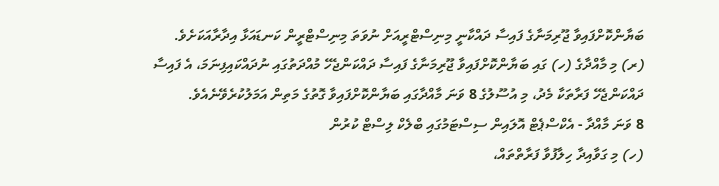ބަޔާންކޮށްފައިވާ ޖޫރިމަނާގެ ފައިސާ ދައްކާނީ މިނިސްޓްރީއަށް ނުވަތަ މިނިސްޓްރީން ކަނޑައަޅާ އިދާރާއަކަށެވެ.
(ރ) މި މާއްދާގެ (ހ) ގައި ބަޔާންކޮށްފައިވާ ޖޫރިމަނާގެ ފައިސާ ދައްކަންޖެހޭ މުއްދަތުގައި ނުދައްކައިފިނަމަ، އެ ފައިސާ ދައްކަންޖެހޭ ފަރާތަކާ މެދު، މި އުސޫލުގެ 8 ވަނަ މާއްދާގައި ބަޔާންކޮށްފައިވާ ގޮތުގެ މަތިން އަމަލުކުރެވޭނެއެވެ.
8 ވަނަ މާއްދާ - އެކްސްޕެޓް އޮލައިން ސިސްޓަމުގައި ބްލެކް ލިސްޓް ކުރުން
(ހ) މި ގަވާއިދާ ހިލާފުވާ ފަރާތްތައް،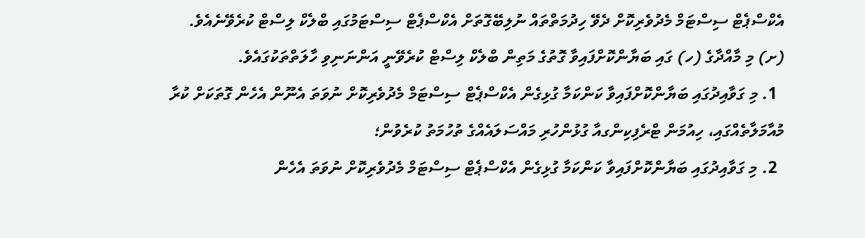އެކްސްޕެޓް ސިސްޓަމް މެދުވެރިކޮށް ދެވޭ ހިދުމަތްތައް ނުލިބޭގޮތަށް އެކްސްޕެޓް ސިސްޓަމުގައި ބްލެކް ލިސްޓް ކުރެވޭނެއެވެ.
(ށ) މި މާއްދާގެ (ހ) ގައި ބަޔާންކޮށްފައިވާ ގޮތުގެ މަތިން ބްލެކް ލިސްޓް ކުރެވޭނީ އަންނަނިވި ހާލަތްތަކުގައެވެ.
  1. މި ގަވާއިދުގައި ބަޔާންކޮށްފައިވާ ކަންކަމާ ގުޅިގެން އެކްސްޕެޓް ސިސްޓަމް މެދުވެރިކޮށް ނުވަތަ އެނޫން އެހެން ގޮތަކަށް ކުރާ މުއާމަލާތެއްގައި، ހިއުމަން ޓްރެފިކިންގއާ ގުޅުންހުރި މައްސަލައެއްގެ ތުހުމަތު ކުރެވުން؛
  2. މި ގަވާއިދުގައި ބަޔާންކޮށްފައިވާ ކަންކަމާ ގުޅިގެން އެކްސްޕެޓް ސިސްޓަމް މެދުވެރިކޮށް ނުވަތަ އެހެން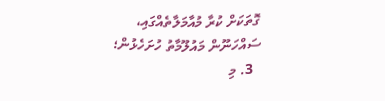ގޮތަކަށް ކުރާ މުއާމަލާތެއްގައި، ސައްހަނޫން މައުލޫމާތު ހުށަހެޅުން؛
  3. މި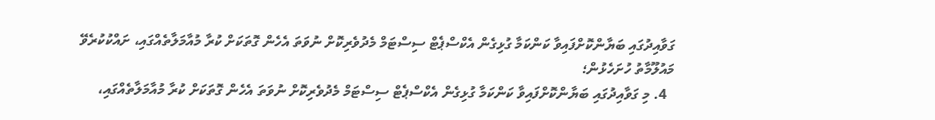ގަވާއިދުގައި ބަޔާންކޮށްފައިވާ ކަންކަމާ ގުޅިގެން އެކްސްޕެޓް ސިސްޓަމް މެދުވެރިކޮށް ނުވަތަ އެހެން ގޮތަކަށް ކުރާ މުއާމަލާތެއްގައި، ށައްކުކުރެވޭ މައުލޫމާތު ހުށަހެޅުން؛
  4. މި ގަވާއިދުގައި ބަޔާންކޮށްފައިވާ ކަންކަމާ ގުޅިގެން އެކްސްޕެޓް ސިސްޓަމް މެދުވެރިކޮށް ނުވަތަ އެހެން ގޮތަކަށް ކުރާ މުއާމަލާތެއްގައި،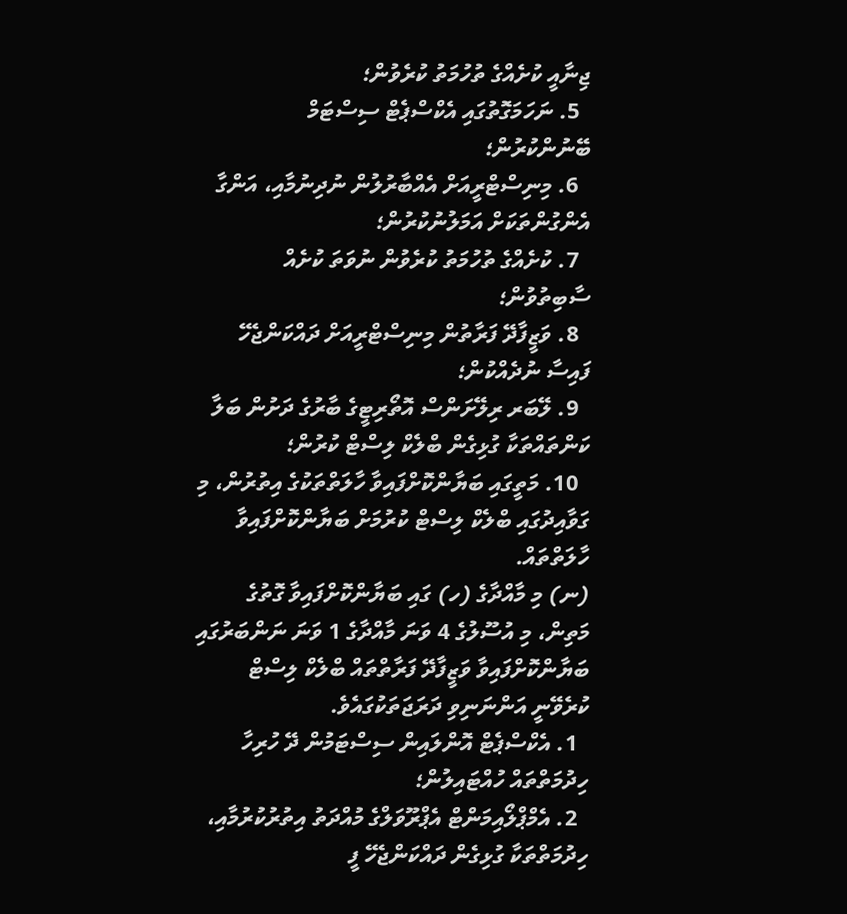ޖިނާއީ ކުށެއްގެ ތުހުމަތު ކުރެވުން؛
  5. ނަހަމަގޮތުގައި އެކްސްޕެޓް ސިސްޓަމް ބޭނުންކުރުން؛
  6. މިނިސްޓްރީއަށް އެއްބާރުލުން ނުދިނުމާއި، އަންގާ އެންގުންތަކަށް އަމަލުނުކުރުން؛
  7. ކުށެއްގެ ތުހުމަތު ކުރެވުން ނުވަތަ ކުށެއް ސާބިތުވުން؛
  8. ވަޒީފާދޭ ފަރާތުން މިނިސްޓްރީއަށް ދައްކަންޖެހޭ ފައިސާ ނުދެއްކުން؛
  9. ލޭބަރ ރިލޭށަންސް އޮތޯރިޓީގެ ބާރުގެ ދަށުން ބަލާ ކަންތައްތަކާ ގުޅިގެން ބްލެކް ލިސްޓް ކުރުން؛
  10. މަތީގައި ބަޔާންކޮށްފައިވާ ހާލަތްތަކުގެ އިތުރުން، މި ގަވާއިދުގައި ބްލެކް ލިސްޓް ކުރުމަށް ބަޔާންކޮށްފައިވާ ހާލަތްތައް.
(ނ) މި މާއްދާގެ (ހ) ގައި ބަޔާންކޮށްފައިވާ ގޮތުގެ މަތިން، މި އުސޫލުގެ 4 ވަނަ މާއްދާގެ 1 ވަނަ ނަންބަރުގައި ބަޔާންކޮށްފައިވާ ވަޒީފާދޭ ފަރާތްތައް ބްލެކް ލިސްޓް ކުރެވޭނީ އަންނަނިވި ދަރަޖަތަކުގައެވެ.
  1. އެކްސްޕެޓް އޮންލައިން ސިސްޓަމުން ދޭ ހުރިހާ ހިދުމަތްތައް ހުއްޓައިލުން؛
  2. އެމްޕްލޯއިމަންޓް އެޕްރޫވަލްގެ މުއްދަތު އިތުރުކުރުމާއި، ހިދުމަތްތަކާ ގުޅިގެން ދައްކަންޖެހޭ ފީ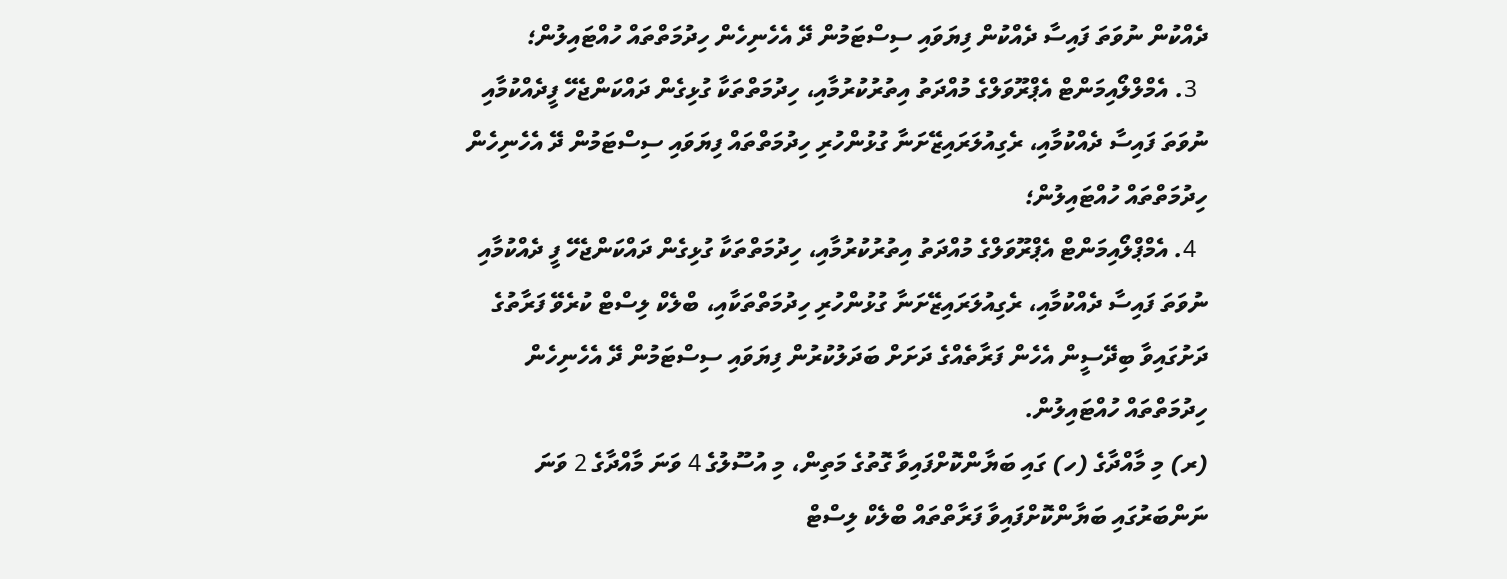ދެއްކުން ނުވަތަ ފައިސާ ދެއްކުން ފިޔަވައި ސިސްޓަމުން ދޭ އެހެނިހެން ހިދުމަތްތައް ހުއްޓައިލުން؛
  3. އެމްލްލޯއިމަންޓް އެޕްރޫވަލްގެ މުއްދަތު އިތުރުކުރުމާއި، ހިދުމަތްތަކާ ގުޅިގެން ދައްކަންޖެހޭ ފީދެއްކުމާއި ނުވަތަ ފައިސާ ދެއްކުމާއި، ރެގިއުލަރައިޒޭށަނާ ގުޅުންހުރި ހިދުމަތްތައް ފިޔަވައި ސިސްޓަމުން ދޭ އެހެނިހެން ހިދުމަތްތައް ހުއްޓައިލުން؛
  4. އެމްޕްލޯއިމަންޓް އެޕްރޫވަލްގެ މުއްދަތު އިތުރުކުރުމާއި، ހިދުމަތްތަކާ ގުޅިގެން ދައްކަންޖެހޭ ފީ ދެއްކުމާއި ނުވަތަ ފައިސާ ދެއްކުމާއި، ރެގިއުލަރައިޒޭށަނާ ގުޅުންހުރި ހިދުމަތްތަކާއި، ބްލެކް ލިސްޓް ކުރެވޭ ފަރާތުގެ ދަށުގައިވާ ބިދޭސީން އެހެން ފަރާތެއްގެ ދަށަށް ބަދަލުކުރުން ފިޔަވައި ސިސްޓަމުން ދޭ އެހެނިހެން ހިދުމަތްތައް ހުއްޓައިލުން.
(ރ) މި މާއްދާގެ (ހ) ގައި ބަޔާންކޮށްފައިވާ ގޮތުގެ މަތިން، މި އުސޫލުގެ 4 ވަނަ މާއްދާގެ 2 ވަނަ ނަންބަރުގައި ބަޔާންކޮށްފައިވާ ފަރާތްތައް ބްލެކް ލިސްޓް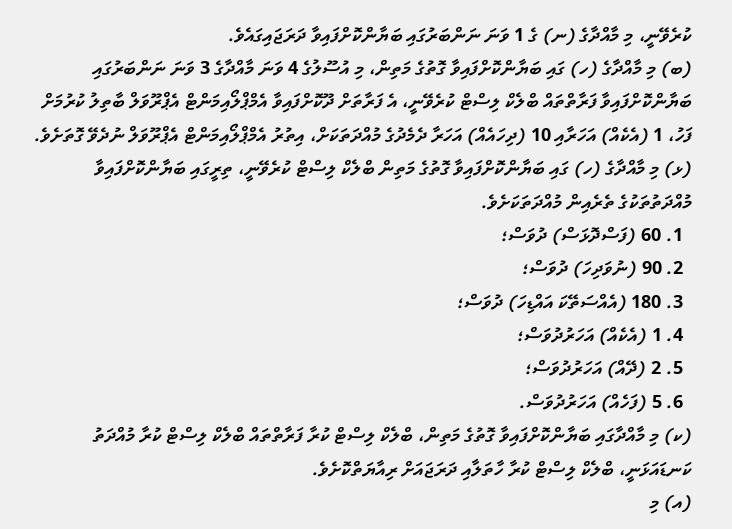ކުރެވޭނީ، މި މާއްދާގެ (ނ) ގެ 1 ވަނަ ނަންބަރުގައި ބަޔާންކޮށްފައިވާ ދަރަޖައިގައެވެ.
(ބ) މި މާއްދާގެ (ހ) ގައި ބަޔާންކޮށްފައިވާ ގޮތުގެ މަތިން، މި އުސޫލުގެ 4 ވަނަ މާއްދާގެ 3 ވަނަ ނަންބަރުގައި ބަޔާންކޮށްފައިވާ ފަރާތްތައް ބްލެކް ލިސްޓް ކުރެވޭނީ، އެ ފަރާތަށް ދޫކޮށްފައިވާ އެމްޕްލޯއިމަންޓް އެޕްރޫވަލް ބާތިލު ކުރުމަށް ފަހު، 1 (އެކެއް) އަހަރާއި 10 (ދިހައެއް) އަހަރާ ދެމެދުގެ މުއްދަތަކަށް، އިތުރު އެމްޕްލޯއިމަންޓް އެޕްރޫވަލް ނުދެވޭ ގޮތަށެވެ.
(ޅ) މި މާއްދާގެ (ހ) ގައި ބަޔާންކޮށްފައިވާ ގޮތުގެ މަތިން ބްލެކް ލިސްޓް ކުރެވޭނީ، ތިރީގައި ބަޔާންކޮށްފައިވާ މުއްދަތުތަކުގެ ތެރެއިން މުއްދަތަކަށެވެ.
  1. 60 (ފަސްދޮޅަސް) ދުވަސް؛
  2. 90 (ނުވަދިހަ) ދުވަސް؛
  3. 180 (އެއްސަތޭކަ އައްޑިހަ) ދުވަސް؛
  4. 1 (އެކެއް) އަހަރުދުވަސް؛
  5. 2 (ދޭއް) އަހަރުދުވަސް؛
  6. 5 (ފަހެއް) އަހަރުދުވަސް.
(ކ) މި މާއްދާގައި ބަޔާންކޮށްފައިވާ ގޮތުގެ މަތިން، ބްލެކް ލިސްޓް ކުރާ ފަރާތްތައް ބްލެކް ލިސްޓް ކުރާ މުއްދަތު ކަނޑައަޅަނީ، ބްލެކް ލިސްޓް ކުރާ ހާތަލާއި ދަރަޖައަށް ރިއާޔަތްކޮށެވެ.
(އ) މި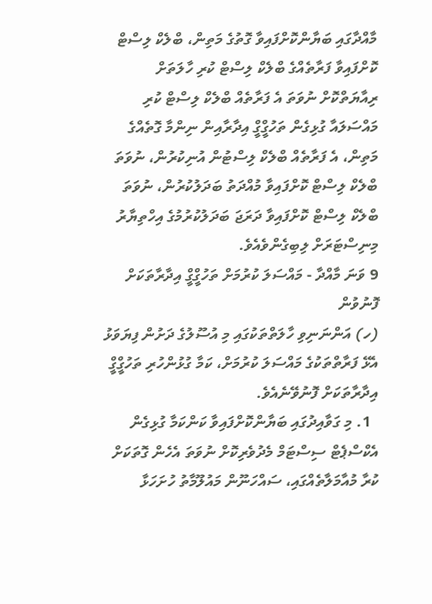މާއްދާގައި ބަޔާންކޮށްފައިވާ ގޮތުގެ މަތިން، ބްލެކް ލިސްޓް ކޮށްފައިވާ ފަރާތެއްގެ ބްލެކް ލިސްޓް ކުރި ހާލަތަށް ރިއާޔަތްކޮށް ނުވަތަ އެ ފަރާތެއް ބްލެކް ލިސްޓް ކުރި މައްސަލައާ ގުޅިގެން ތަހުގްީގްީ އިދާރާއިން ނިންމާ ގޮތެއްގެ މަތިން، އެ ފަރާތެއް ބްލެކް ލިސްޓުން އުނިކުރުން، ނުވަތަ ބްލެކް ލިސްޓް ކޮށްފައިވާ މުއްދަތު ބަދަލުކުރުން، ނުވަތަ ބްލެކް ލިސްޓް ކޮށްފައިވާ ދަރަޖަ ބަދަލުކުރުމުގެ އިހްތިޔާރު މިނިސްޓަރަށް ލިބިގެންވެއެވެ.
9 ވަނަ މާއްދާ - މައްސަލަ ކުރުމަށް ތަހުގްީގްީ އިދާރާތަކަށް ފޮނުވުން
(ހ) އަންނަނިވި ހާލަތްތަކުގައި މި އުސޫލުގެ ދަށުން ފިޔަވަޅު އެޅޭ ފަރާތްތަކުގެ މައްސަލަ ކުރުމަށް، ކަމާ ގުޅުންހުރި ތަހުގްީގްީ އިދާރާތަކަށް ފޮނުވޭނެއެވެ.
  1. މި ގަވާއިދުގައި ބަޔާންކޮށްފައިވާ ކަންކަމާ ގުޅިގެން އެކްސްޕެޓް ސިސްޓަމް މެދުވެރިކޮށް ނުވަތަ އެހެން ގޮތަކަށް ކުރާ މުއާމަލާތެއްގައި، ސައްހަނޫން މައުލޫމާތު ހުށަހަޅާ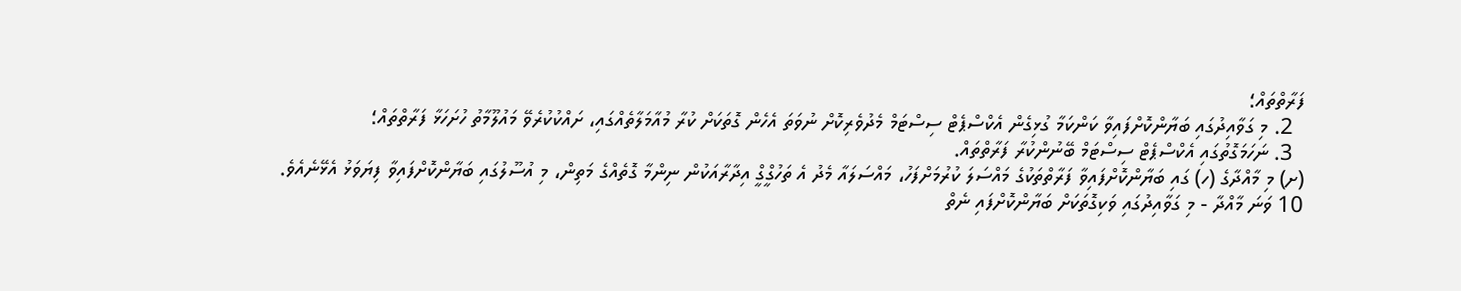ފަރާތްތައް؛
  2. މި ގަވާއިދުގައި ބަޔާންކޮށްފައިވާ ކަންކަމާ ގުޅިގެން އެކްސްޕެޓް ސިސްޓަމް މެދުވެރިކޮށް ނުވަތަ އެހެން ގޮތަކަށް ކުރާ މުއާމަލާތެއްގައި، ށައްކުކުރެވޭ މައުލޫމާތު ހުށަހަޅާ ފަރާތްތައް؛
  3. ނަހަމަގޮތުގައި އެކްސްޕެޓް ސިސްޓަމް ބޭނުންކުރާ ފަރާތްތައް.
(ށ) މި މާއްދާގެ (ހ) ގައި ބަޔާންކޮށްފައިވާ ފަރާތްތަކުގެ މައްސަލަ ކުރުމަށްފަހު، މައްސަލައާ މެދު އެ ތަހުގްީގްީ އިދާރާއަކުން ނިންމާ ގޮތެއްގެ މަތިން، މި އުސޫލުގައި ބަޔާންކޮށްފައިވާ ފިޔަވަޅު އެޅޭނެއެވެ.
10 ވަނަ މާއްދާ - މި ގަވާއިދުގައި ވަކިގޮތަކަށް ބަޔާންކޮށްފައި ނެތް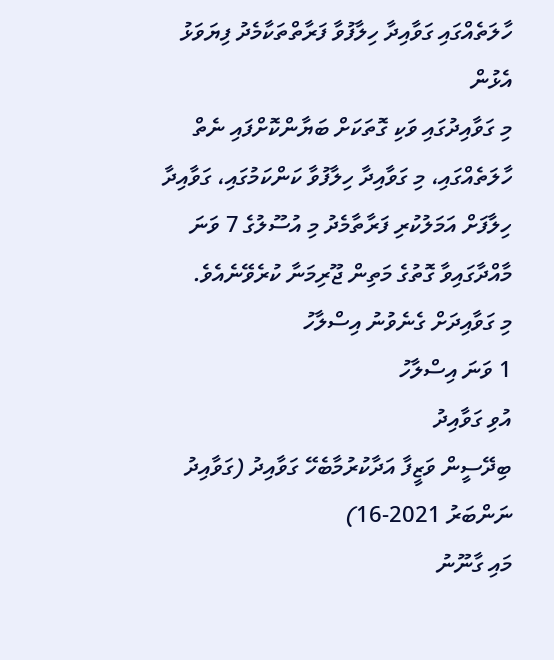ހާލަތެއްގައި ގަވާއިދާ ހިލާފުވާ ފަރާތްތަކާމެދު ފިޔަވަޅު އެޅުން
މި ގަވާއިދުގައި ވަކި ގޮތަކަށް ބަޔާންކޮށްފައި ނެތް ހާލަތެއްގައި، މި ގަވާއިދާ ހިލާފުވާ ކަންކަމުގައި، ގަވާއިދާ ހިލާފަށް އަމަލުކުރި ފަރާތާމެދު މި އުސޫލުގެ 7 ވަނަ މާއްދާގައިވާ ގޮތުގެ މަތިން ޖޫރިމަނާ ކުރެވޭނެއެވެ.
މި ގަވާއިދަށް ގެނެވުނު އިސްލާހު
1 ވަނަ އިސްލާހު
އުވި ގަވާއިދު
ބިދޭސީން ވަޒީފާ އަދާކުރުމާބެހޭ ގަވާއިދު (ގަވާއިދު ނަންބަރު 2021-16)
މައި ގާނޫނު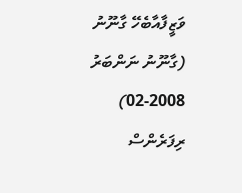ވަޒީފާއާބެހޭ ގާނޫނު (ގާނޫނު ނަންބަރު 2008-02)
ރިފަރެންސް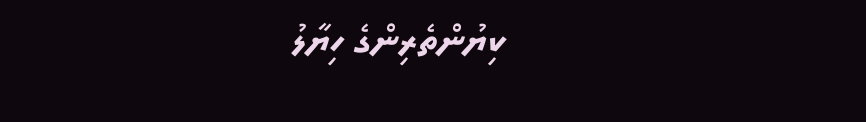ކިޔުންތެރިންގެ ހިޔާލު